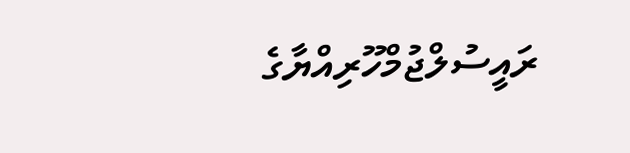ރައީސުލްޖުމްހޫރިއްޔާގެ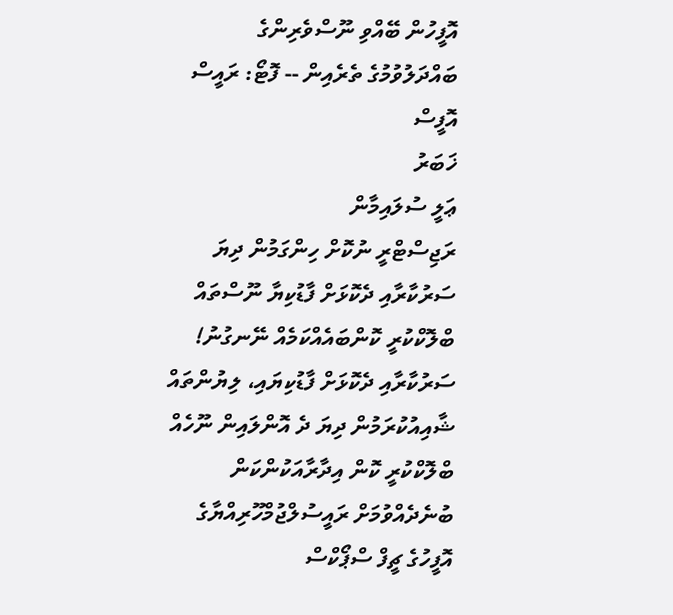އޮފީހުން ބޭއްވި ނޫސްވެރިންގެ ބައްދަލުވުމުގެ ތެރެއިން -- ފޮޓޯ: ރައީސް އޮފީސް
ޚަބަރު
ޢަލީ ސުލައިމާން
ރަޖިސްޓްރީ ނުކޮށް ހިންގަމުން ދިޔަ ސަރުކާރާއި ދެކޮޅަށް ފާޑުކިޔާ ނޫސްތައް ބްލޮކްކުރީ ކޮންބައެއްކަމެއް ނޭނގުނު!
ސަރުކާރާއި ދެކޮޅަށް ފާޑުކިޔައި، ލިޔުންތައް ޝާއިއުކުރަމުން ދިޔަ ދެ އޮންލައިން ނޫހެއް ބްލޮކްކުރީ ކޮން އިދާރާއަކުންކަން ބުނެދެއްވުމަށް ރައީސުލްޖުމްހޫރިއްޔާގެ އޮފީހުގެ ޗީފް ސްޕޯކްސް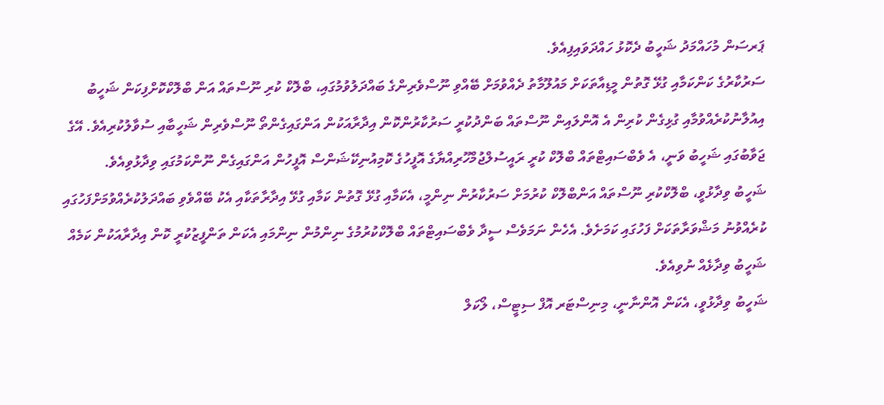ޕަރސަން މުހައްމަދު ޝަހީބު ދެކޮޅު ހައްދަވައިފިއެވެ.
ސަރުކާރުގެ ކަންކަމާއި ގުޅޭ ގޮތުން މީޑިއާތަކަށް މައުލޫމާތު ދެއްވުމަށް ބޭއްވި ނޫސްވެރިންގެ ބައްދަލުވުމުގައި، ބްލޮކް ކުރި ނޫސްތައް އަން ބްލޮކްކޮށްފިކަން ޝަހީބު އިއުލާނުކުރެއްވުމާއި ގުޅިގެން ކުރިން އެ އޮންލައިން ނޫސްތައް ބަންދުކުރީ ސަރުކާރުންކޮން އިދާރާއަކުން އަންގައިގެންތޯ ނޫސްވެރިން ޝަހީބާއި ސުވާލުކުރިއެވެ. އޭގެ ޖަވާބުގައި ޝަހީބު ވަނީ، އެ ވެބްސައިޓްތައް ބްލޮކް ކުރީ ރައީސުލްޖުމްހޫރިއްޔާގެ އޮފީހުގެ ކޮމިއުނިކޭޝަންސް އޮފީހުން އަންގައިގެން ނޫންކަމުގައި ވިދާޅުވިއެވެ.
ޝަހީބު ވިދާޅުވީ، ބްލޮކްކުރި ނޫސްތައް އަންބްލޮކް ކުރުމަށް ސަރުކާރުން ނިންމީ، އެކަމާއި ގުޅޭ ގޮތުން ކަމާއި ގުޅޭ އިދާރާތަކާއި އެކު ބޭއްވެވި ބައްދަލުކުރެއްވުމަށްފަހުގައި ކުރެއްވުނު މަޝްވަރާތަކަށް ފަހުގައި ކަމަށެވެ. އެހެން ނަމަވެސް ސީދާ ވެބްސައިޓްތައް ބްލޮކްކުރުމުގެ ނިންމުން ނިންމައި އެކަން ތަންފީޒުކުރީ ކޮން އިދާރާއަކުން ކަމެއް ޝަހީބު ވިދާޅެއް ނުވިއެވެ.
ޝަހީބު ވިދާޅުވީ، އެކަން އޮންނާނީ، މިނިސްޓަރ އޮފް ސިޓީސް، ލޯކަލް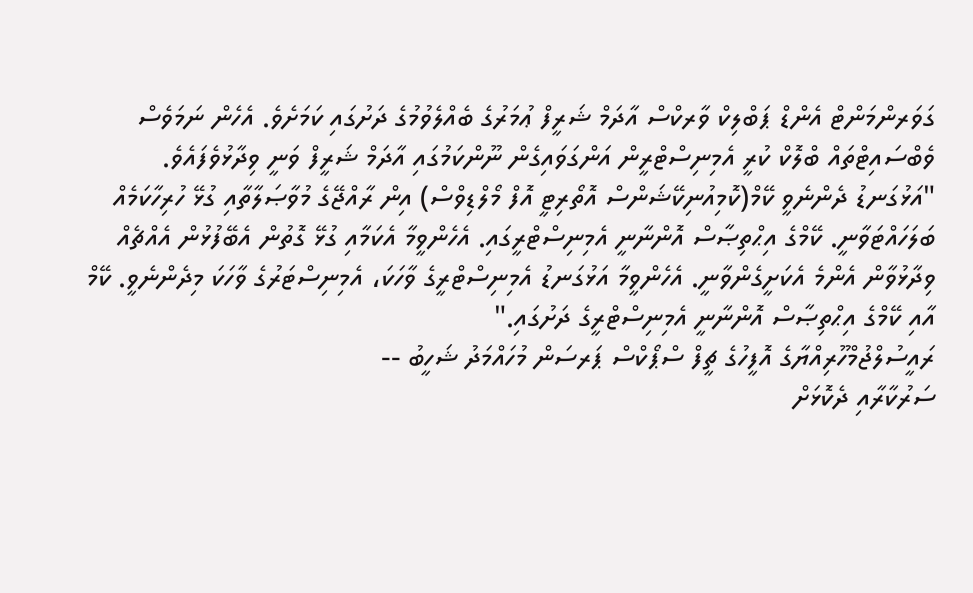ގަވަރންމަންޓް އެންޑް ޕަބްލިކް ވާރކްސް އާދަމް ޝަރީފް ޢުމަރުގެ ބެއްލެވުމުގެ ދަށުގައި ކަމަށެވެ. އެހެން ނަމަވެސް ވެބްސައިޓްތައް ބްލޮކް ކުރީ އެމިނިސްޓްރީން އަންގަވައިގެން ނޫންކަމުގައި އާދަމް ޝަރީފް ވަނީ ވިދާޅުވެފައެވެ.
"އަޅުގަނޑު ދެންނެވީ ކޭމް(ކޮމިއުނިކޭޝަންސް އޮތޯރިޓީ އޮފް މޯލްޑިވްސް) އިން ރާއްޖޭގެ މުވާޞަލާތާއި ގުޅޭ ހުރިހާކަމެއް ބަލަހައްޓަވާނީ. ކޭމްގެ އިޙްތިޞާސް އޮންނާނީ އެމިނިސްޓްރީގައި. އެހެންވީމާ އެކަމާއި ގުޅޭ ގޮތުން އެބޭފުޅުން އެއްޗެއް ވިދާޅުވާން އެންމެ އެކަށީގެންވާނީ. އެހެންވީމާ އަޅުގަނޑު އެމިނިސްޓްރީގެ ވާހަކަ، އެމިނިސްޓަރުގެ ވާހަކަ މިދެންނެވީ. ކޭމް އާއި ކޭމްގެ އިޙްތިޞާސް އޮންނާނީ އެމިނިސްޓްރީގެ ދަށުގައި."
ރައީސުލްޖުމްހޫރިއްޔާގެ އޮފީހުގެ ޗީފް ސްޕޯކްސް ޕަރސަން މުހައްމަދު ޝަހީބު --
ސަރުކާރާއި ދެކޮޅަށް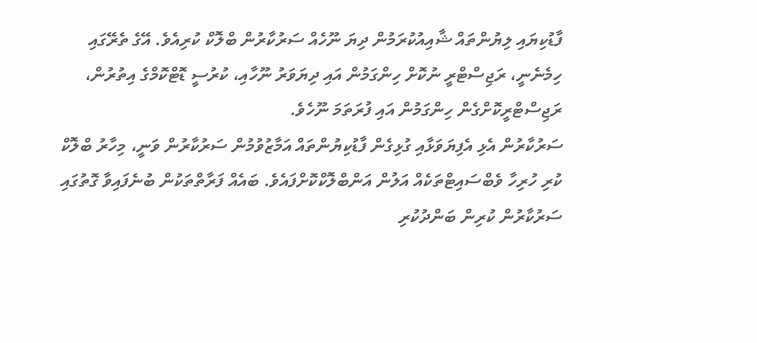ފާޑުކިޔައި ލިޔުންތައް ޝާއިއުކުރަމުން ދިޔަ ނޫހެއް ސަރުކާރުން ބްލޮކް ކުރިއެވެ. އޭގެ ތެރޭގައި ހިމެނެނީ، ރަޖިސްޓްރީ ނުކޮށް ހިންގަމުން އައި ދިޔަވަރު ނޫހާއި، ކުރުސީ ޑޮޓްކޮމްގެ އިތުރުން، ރަޖިސްޓްރީކޮށްގެން ހިންގަމުން އައި ފުރަތަމަ ނޫހެވެ.
ސަރުކާރުން އެޅި އެފިޔަވަޅާއި ގުޅިގެން ފާޑުކިޔުންތައް އަމާޒުވުމުން ސަރުކާރުން ވަނީ، މިހާރު ބްލޮކް ކުރި ހުރިހާ ވެބްސައިޓްތަކެއް އަލުން އަންބްލޮކްކޮށްފައެވެ. ބައެއް ފަރާތްތަކުން ބުނެފައިވާ ގޮތުގައި ސަރުކާރުން ކުރިން ބަންދުކުރި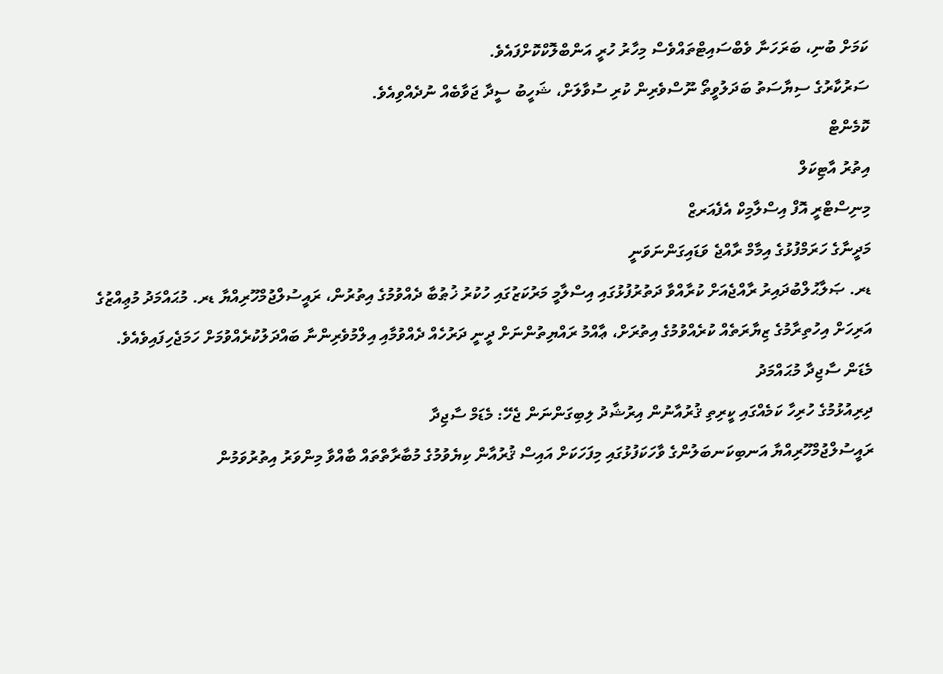ކަމަށް ބުނި، ބަރަހަނާ ވެބްސައިޓްތައްވެސް މިހާރު ހުރީ އަންބްލޮކްކޮށްފައެވެ.
ސަރުކާރުގެ ސިޔާސަތު ބަދަލުވީތޯ ނޫސްވެރިން ކުރި ސުވާލަށް، ޝަހީބު ސީދާ ޖަވާބެއް ނުދެއްވިއެވެ.
ކޮމެންޓް
އިތުރު އާޓިކަލް
މިނިސްޓްރީ އޮފް އިސްލާމިކް އެފެއަރޒް
މަދީނާގެ ހަރަމްފުޅުގެ އިމާމް ރާއްޖެ ވަޑައިގަންނަވަނީ
ޑރ. ޞަލާޙުލްބުދައިރު ރާއްޖެއަށް ކުރާއްވާ ދަތުރުފުޅުގައި އިސްލާމީ މަރުކަޒުގައި ހުކުރު ޚުޠުބާ ދެއްވުމުގެ އިތުރުން، ރައީސުލްޖުމްހޫރިއްޔާ ޑރ. މުޙައްމަދު މުޢިއްޒުގެ އަރިހަށް އިހުތިރާމުގެ ޒިޔާރަތެއް ކުރެއްވުމުގެ އިތުރަށް، ޢާއްމު ރައްޔިތުންނަށް ދީނީ ދަރުހެއް ދެއްވުމާއި އިލްމުވެރިންނާ ބައްދަލުކުރެއްވުމަށް ހަމަޖެހިފައިވެއެވެ.
މެޑަން ސާޖިދާ މުޙައްމަދު
ދިރިއުޅުމުގެ ހުރިހާ ކަމެއްގައި ކީރިތި ޤުރުއާނުން އިރުޝާދު ލިބިގަންނަން ޖެހޭ: މެޑަމް ސާޖިދާ
ރައީސުލްޖުމްހޫރިއްޔާ އަނބިކަނބަލުންގެ ވާހަކަފުޅުގައި މިފަހަކަށް އައިސް ޤުރުއާން ކިޔެވުމުގެ މުބާރާތްތައް ބާއްވާ މިންވަރު އިތުރުވަމުން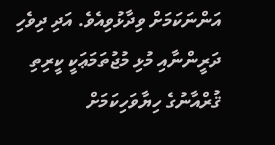އަންނަކަމަށް ވިދާޅުވިއެވެ. އަދި ދިވެހި ދަރީންނާއި މުޅި މުޖުތަމަޢަކީ ކީރިތި ޤުރްއާނުގެ ހިޔާވަހިކަމަށް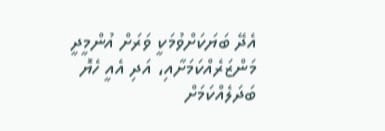އެދޭ ބަޔަކަށްވުމަކީ ވަރަށް އުންމީދީ މަންޒަރެއްކަމަށާއި، އަދި އެއީ ހެޔޮ ބަދަލެއްކަމަށް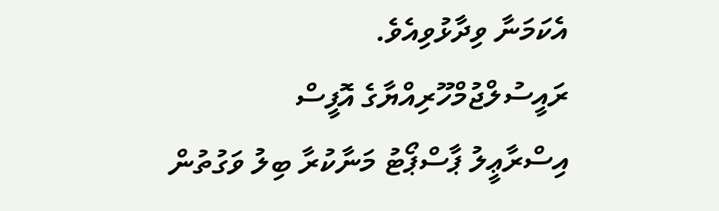އެކަމަނާ ވިދާޅުވިއެވެ.
ރައީސުލްޖުމްހޫރިއްޔާގެ އޮފީސް
އިސްރާޢީލު ޕާސްޕޯޓު މަނާކުރާ ބިލު ވަގުތުން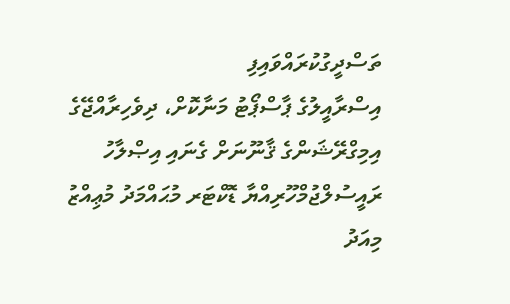ތަސްދީގުކުރައްވައިފި
އިސްރާއީލުގެ ޕާސްޕޯޓު މަނާކޮށް، ދިވެހިރާއްޖޭގެ އިމިގްރޭޝަންގެ ޤާނޫނަށް ގެނައި އިޞްލާހު ރައީސުލްޖުމްހޫރިއްޔާ ޑޮކްޓަރ މުޙައްމަދު މުޢިއްޒު މިއަދު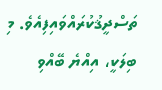ތަސްދީޤުކުރައްވައިފިއެވެ. މި ބިލަކީ، އިއްޔެ ބޭއްވި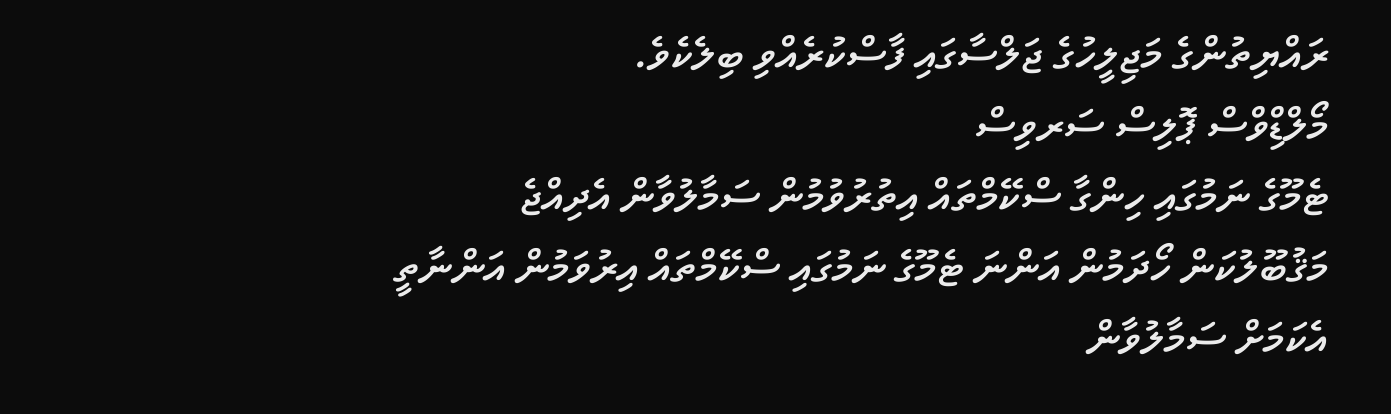ރައްޔިތުންގެ މަޖިލީހުގެ ޖަލްސާގައި ފާސްކުރެއްވި ބިލެކެވެ.
މޯލްޑިްވްސް ޕޮލިސް ސަރވިސް
ޓެމޫގެ ނަމުގައި ހިންގާ ސްކޭމްތައް އިތުރުވުމުން ސަމާލުވާން އެދިއްޖެ
މަޤުބޫލުކަން ހޯދަމުން އަންނަ ޓެމޫގެ ނަމުގައި ސްކޭމްތައް އިރުވަމުން އަންނާތީ އެކަމަށް ސަމާލުވާން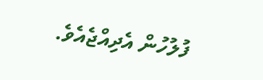ފުލުހުން އެދިއްޖެއެވެ.